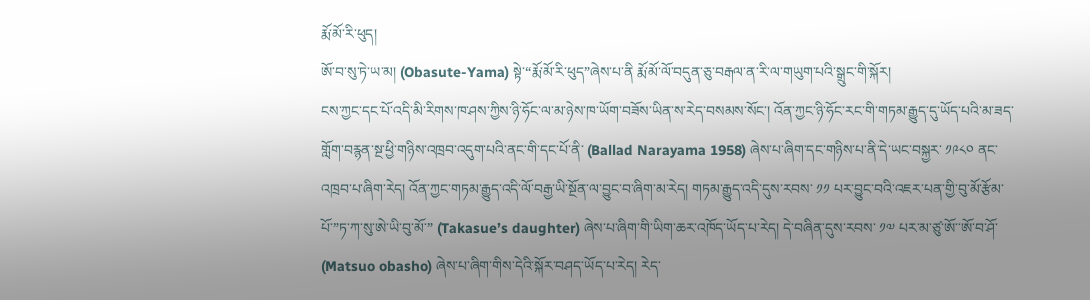རྨོ་མོ་རི་ཕུད།
ཨོ་བ་སུ་ཏེ་ཡ་མ། (Obasute-Yama) སྟེ་“རྨོ་མོ་རི་ཕུད”ཞེས་པ་ནི རྨོ་མོ་ལོ་བདུན་ཅུ་བརྒལ་ན་རི་ལ་གཡུག་པའི་སྒྲུང་གི་སྐོར།
ངས་ཀྱང་དང་པོ་འདི་མི་རིགས་ཁ་ཤས་ཀྱིས་ཉི་ཧོང་ལ་མ་ཉེས་ཁ་ཡོག་བཟོས་ཡིན་ས་རེད་བསམས་སོང་། འོན་ཀྱང་ཉི་ཧོང་རང་གི་གཏམ་རྒྱུད་དུ་ཡོད་པའི་མ་ཟད་གློག་བརྙན་སྔ་ཕྱི་གཉིས་འཁྲབ་འདུག་པའི་ནང་གི་དང་པོ་ནི་ (Ballad Narayama 1958) ཞེས་པ་ཞིག་དང་གཉིས་པ་ནི་དེ་ཡང་བསྐྱར་ ༡༩༨༠ ནང་འཁྲབ་པ་ཞིག་རེད། འོན་ཀྱང་གཏམ་རྒྱུད་འདི་ལོ་བརྒྱ་ཡི་སྔོན་ལ་བྱུང་བ་ཞིག་མ་རེད། གཏམ་རྒྱུད་འདི་དུས་རབས་ ༡༡ པར་བྱུང་བའི་འཇར་པན་གྱི་བུ་མོ་རྩོམ་པོ་”ཏ་ཀ་སུ་ཨེ་ཡི་བུ་མོ་” (Takasue’s daughter) ཞེས་པ་ཞིག་གི་ཡིག་ཆར་འཁོད་ཡོད་པ་རེད། དེ་བཞིན་དུས་རབས་ ༡༧ པར་མ་ཙུ་ཨོ་་ཨོ་བ་ཤོ་ (Matsuo obasho) ཞེས་པ་ཞིག་གིས་དེའི་སྐོར་བཤད་ཡོད་པ་རེད། རེད་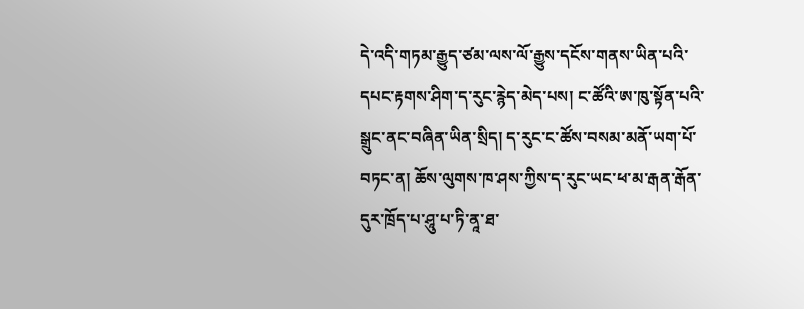དེ་འདི་གཏམ་རྒྱུད་ཙམ་ལས་ལོ་རྒྱུས་དངོས་གནས་ཡིན་པའི་དཔང་རྟགས་ཤིག་ད་རུང་རྙེད་མེད་པས། ང་ཚོའི་ཨ་ཁུ་སྟོན་པའི་སྒྲུང་ནང་བཞིན་ཡིན་སྲིད། ད་རུང་ང་ཚོས་བསམ་མནོ་ཡག་པོ་བཏང་ན། ཆོས་ལུགས་ཁ་ཤས་ཀྱིས་ད་རུང་ཡང་ཕ་མ་རྒན་རྒོན་དུར་ཁྲོད་པ་ཤཱུ་པ་ཏི་ནཱ་ཐ་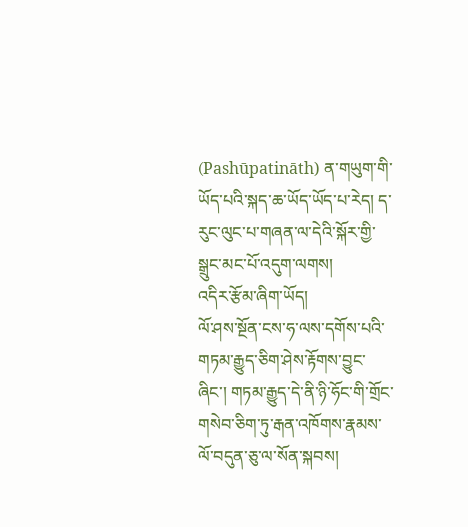(Pashūpatināth) ན་གཡུག་གི་ཡོད་པའི་སྐད་ཆ་ཡོད་ཡོད་པ་རེད། ད་རུང་ལུང་པ་གཞན་ལ་དེའི་སྐོར་གྱི་སྒྲུང་མང་པོ་འདུག་ལགས།
འདིར་རྩོམ་ཞིག་ཡོད།
ལོ་ཤས་སྔོན་ངས་ཧ་ལས་དགོས་པའི་གཏམ་རྒྱུད་ཅིག་ཤེས་རྟོགས་བྱུང་ཞིང་། གཏམ་རྒྱུད་དེ་ནི་ཉི་ཧོང་གི་གྲོང་གསེབ་ཅིག་ཏུ་རྒན་འཁོགས་རྣམས་ལོ་བདུན་ཅུ་ལ་སོན་སྐབས།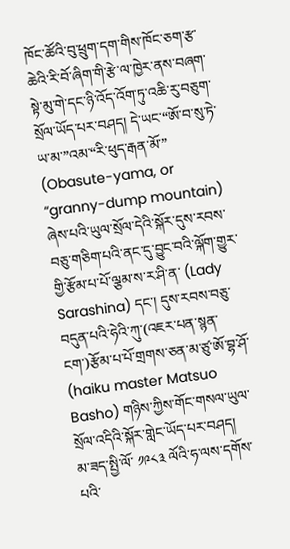ཁོང་ཚོའི་བུ་ཕྲུག་དག་གིས་ཁོང་ཅག་རྩ་ཆེའི་རི་བོ་ཞིག་གི་རྩེ་ལ་ཁྱེར་ནས་བཞག་སྟེ་མུ་གེ་དང་ཉི་འོད་འོག་ཏུ་འཆི་རུ་བཅུག་སྲོལ་ཡོད་པར་བཤད། དེ་ཡང་“ཨོ་བ་སུ་ཏེ་ཡ་མ་”འམ་“རི་ཕུད་རྒན་མོ་” (Obasute-yama, or “granny-dump mountain) ཞེས་པའི་ཡུལ་སྲོལ་དེའི་སྐོར་དུས་རབས་བཅུ་གཅིག་པའི་ནང་དུ་བྱུང་བའི་ལྐོག་གྱུར་གྱི་རྩོམ་པ་པོ་ལྕམ་ས་ར་ཤི་ན་ (Lady Sarashina) དང་། དུས་རབས་བཅུ་བདུན་པའི་ཧེའི་ཀུ་(འཇར་པན་སྙན་ངག་)རྩོམ་པ་པོ་གྲགས་ཅན་མ་ཙུ་ཨོ་བྷ་ཤོ་ (haiku master Matsuo Basho) གཉིས་ཀྱིས་གོང་གསལ་ཡུལ་སྲོལ་འདིའི་སྐོར་གླེང་ཡོད་པར་བཤད།
མ་ཟད་སྤྱི་ལོ་ ༡༩༨༣ ལོའི་ཧ་ལས་དགོས་པའི་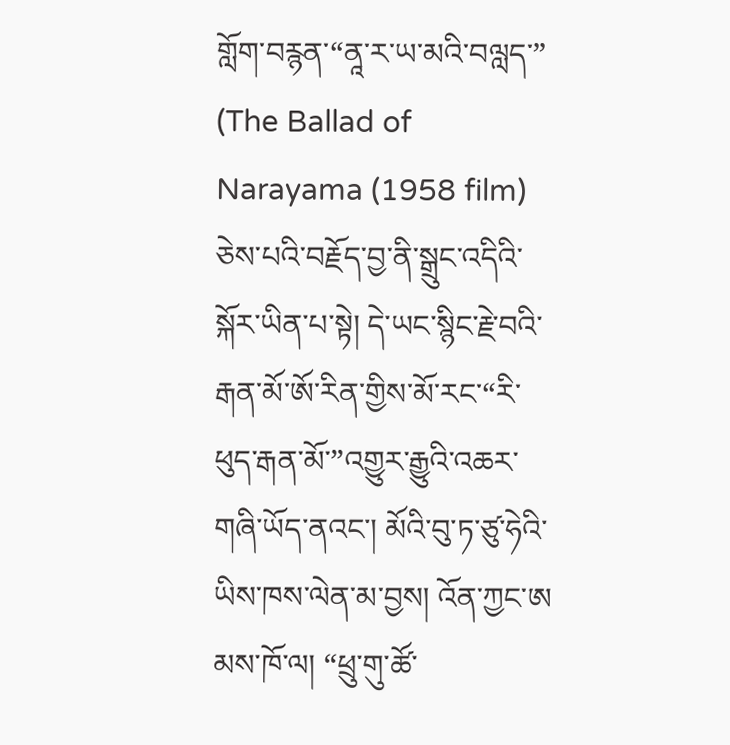གློག་བརྙན་“ནཱ་ར་ཡ་མའི་བལླད་” (The Ballad of Narayama (1958 film) ཅེས་པའི་བརྗོད་བྱ་ནི་སྒྲུང་འདིའི་སྐོར་ཡིན་པ་སྟེ། དེ་ཡང་སྙིང་རྗེ་བའི་རྒན་མོ་ཨོ་རིན་གྱིས་མོ་རང་“རི་ཕུད་རྒན་མོ་”འགྱུར་རྒྱུའི་འཆར་གཞི་ཡོད་ནའང་། མོའི་བུ་ཏ་ཙུ་ཧེའི་ཡིས་ཁས་ལེན་མ་བྱས། འོན་ཀྱང་ཨ མས་ཁོ་ལ། “ཕྲུ་གུ་ཚོ་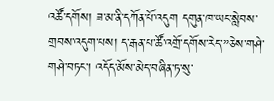འཚོ་དགོས། ཟ་མ་ནི་དཀོན་པོ་འདུག དགུན་ཁ་ཡང་སླེབས་གྲབས་འདུག་པས། ད་རྒན་པ་ཚོ་འགྲོ་དགོས་རེད་”ཅེས་གཤེ་གཤེ་བཏང་། འདོད་མོས་མེད་བཞིན་ཏ་སུ་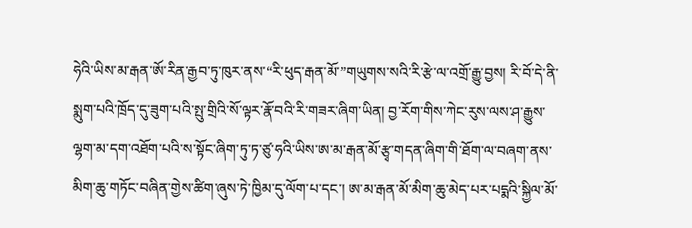ཧེའི་ཡིས་མ་རྒན་ཨོ་རིན་རྒྱབ་ཏུ་ཁུར་ནས་“རི་ཕུད་རྒན་མོ་”གཡུགས་སའི་རི་རྩེ་ལ་འགྲོ་རྒྱུ་བྱས། རི་བོ་དེ་ནི་སྨུག་པའི་ཁྲོད་དུ་ཟུག་པའི་སྤུ་གྲིའི་སོ་ལྟར་རྣོ་བའི་རི་གཟར་ཞིག་ཡིན། བྱ་རོག་གིས་ཀེང་རུས་ལས་ཤ་རྒྱུས་ལྷག་མ་དག་འཐོག་པའི་ས་སྟོང་ཞིག་ཏུ་ཏ་ཙུ་ཧའི་ཡིས་ཨ་མ་རྒན་མོ་རྩྭ་གདན་ཞིག་གི་ཐོག་ལ་བཞག་ནས་མིག་ཆུ་གཏོང་བཞིན་གྱེས་ཚིག་ཞུས་ཏེ་ཁྱིམ་དུ་ལོག་པ་དང་། ཨ་མ་རྒན་མོ་མིག་ཆུ་མེད་པར་པདྨའི་སྐྱིལ་མོ་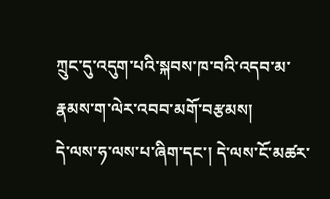ཀྲུང་དུ་འདུག་པའི་སྐབས་ཁ་བའི་འདབ་མ་རྣམས་ག་ལེར་འབབ་མགོ་བརྩམས།
དེ་ལས་ཧ་ལས་པ་ཞིག་དང་། དེ་ལས་ངོ་མཚར་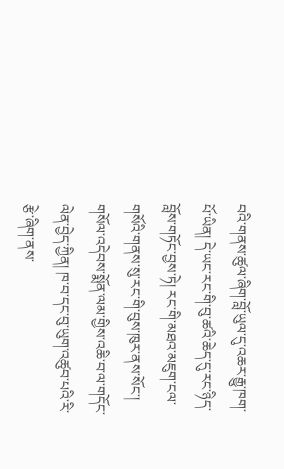བའི་གནས་ཚུལ་ཞིག་བློ་ཡུལ་དུ་འཆར་རྒྱུ་ཁག་པོ་ཡིན། དེ་ཡང་རང་གི་བུ་ཚའི་ཆེད་དུ་རང་ཉིད་བློས་གཏོང་བྱས་ཏེ། རང་གི་མཐའ་མཇུག་ངལ་གསོའི་གནས་སུ་རང་གི་བུས་ཁུར་ནས་སོང་། གསོལ་འདེབས་སྨོན་ལམ་གྱིས་འཆི་བ་ལ་གདོང་ལེན་བྱེད་ཀྱིན། ཁ་བ་དང་བུ་ཡུག་འཚུབ་པའི་རི་རྩེ་ཞིག་ནས་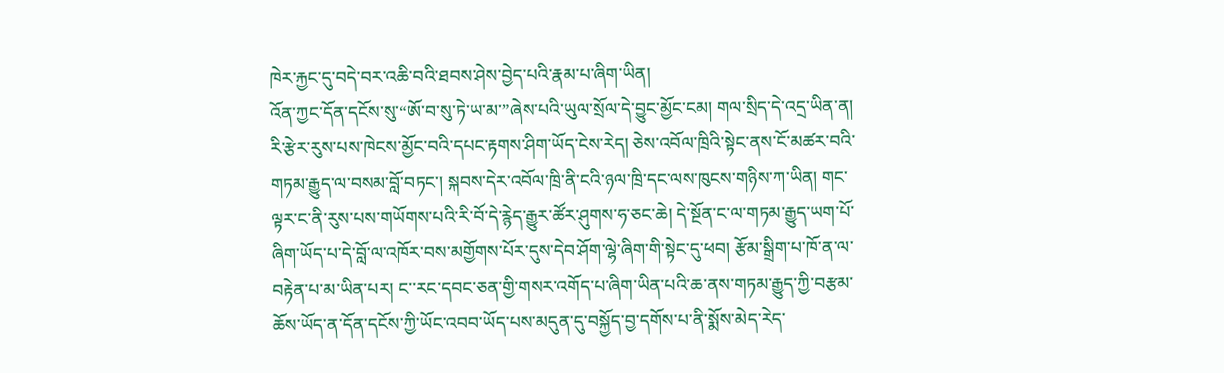ཁེར་རྐྱང་དུ་བདེ་བར་འཆི་བའི་ཐབས་ཤེས་བྱེད་པའི་རྣམ་པ་ཞིག་ཡིན།
འོན་ཀྱང་དོན་དངོས་སུ་“ཨོ་བ་སུ་ཏེ་ཡ་མ་”ཞེས་པའི་ཡུལ་སྲོལ་དེ་བྱུང་མྱོང་ངམ། གལ་སྲིད་དེ་འདྲ་ཡིན་ན། རི་རྩེར་རུས་པས་ཁེངས་མྱོང་བའི་དཔང་རྟགས་ཤིག་ཡོད་ངེས་རེད། ཅེས་འབོལ་ཁྲིའི་སྟེང་ནས་ངོ་མཚར་བའི་གཏམ་རྒྱུད་ལ་བསམ་བློ་བཏང་། སྐབས་དེར་འབོལ་ཁྲི་ནི་ངའི་ཉལ་ཁྲི་དང་ལས་ཁུངས་གཉིས་ཀ་ཡིན། གང་ལྟར་ང་ནི་རུས་པས་གཡོགས་པའི་རི་བོ་དེ་རྙེད་རྒྱུར་ཚོར་ཤུགས་ཧ་ཅང་ཆེ། དེ་སྔོན་ང་ལ་གཏམ་རྒྱུད་ཡག་པོ་ཞིག་ཡོད་པ་དེ་བློ་ལ་འཁོར་བས་མགྱོགས་པོར་དུས་དེབ་ཤོག་ལྷེ་ཞིག་གི་སྟེང་དུ་ཕབ། རྩོམ་སྒྲིག་པ་ཁོ་ན་ལ་བརྟེན་པ་མ་ཡིན་པར། ང་་རང་དབང་ཅན་གྱི་གསར་འགོད་པ་ཞིག་ཡིན་པའི་ཆ་ནས་གཏམ་རྒྱུད་ཀྱི་བརྩམ་ཆོས་ཡོད་ན་དོན་དངོས་ཀྱི་ཡོང་འབབ་ཡོད་པས་མདུན་དུ་བསྐྱོད་བྱ་དགོས་པ་ནི་སྨོས་མེད་རེད་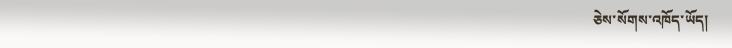ཅེས་སོགས་འཁོད་ཡོད།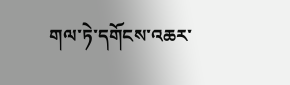གལ་ཏེ་དགོངས་འཆར་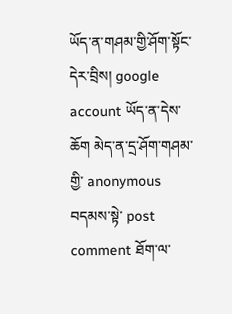ཡོད་ན་གཤམ་གྱི་ཤོག་སྟོང་དེར་བྲིས། google account ཡོད་ན་དེས་ཆོག མེད་ན་དྲ་ཤོག་གཤམ་གྱི་ anonymous བདམས་སྟེ་ post comment ཐོག་ལ་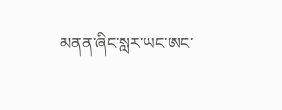མནན་ཞིང་སླར་ཡང་ཨང་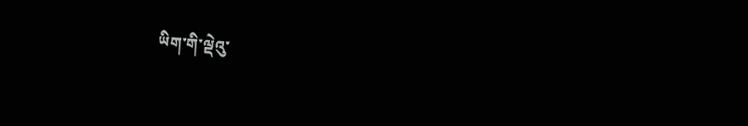ཡིག་གི་ལྡེའུ་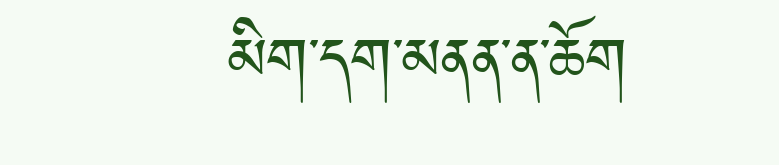མིག་དག་མནན་ན་ཆོག